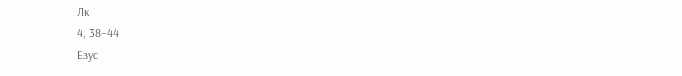Лк
4, 38–44
Езус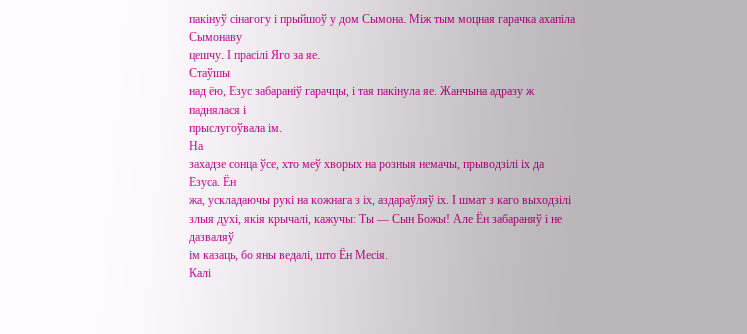пакінуў сінагогу і прыйшоў у дом Сымона. Між тым моцная гарачка ахапіла Сымонаву
цешчу. І прасілі Яго за яе.
Стаўшы
над ёю, Езус забараніў гарачцы, і тая пакінула яе. Жанчына адразу ж паднялася і
прыслугоўвала ім.
На
захадзе сонца ўсе, хто меў хворых на розныя немачы, прыводзілі іх да Езуса. Ён
жа, ускладаючы рукі на кожнага з іх, аздараўляў іх. І шмат з каго выходзілі
злыя духі, якія крычалі, кажучы: Ты — Сын Божы! Але Ён забараняў і не дазваляў
ім казаць, бо яны ведалі, што Ён Месія.
Калі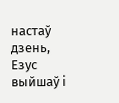настаў дзень, Езус выйшаў і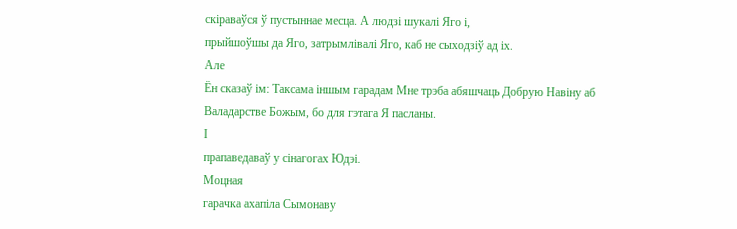скіраваўся ў пустыннае месца. А людзі шукалі Яго і,
прыйшоўшы да Яго, затрымлівалі Яго, каб не сыходзіў ад іх.
Але
Ён сказаў ім: Таксама іншым гарадам Мне трэба абяшчаць Добрую Навіну аб
Валадарстве Божым, бо для гэтага Я пасланы.
І
прапаведаваў у сінагогах Юдэі.
Моцная
гарачка ахапіла Сымонаву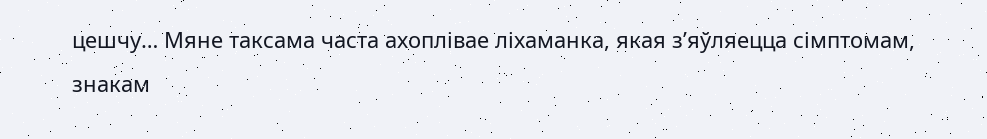цешчу… Мяне таксама часта ахоплівае ліхаманка, якая з’яўляецца сімптомам, знакам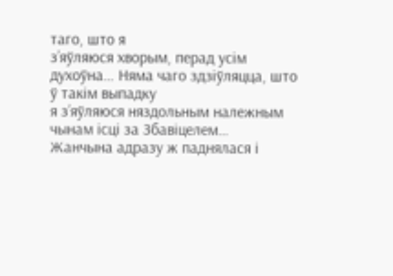таго, што я
з’яўляюся хворым, перад усім духоўна… Няма чаго здзіўляцца, што ў такім выпадку
я з’яўляюся няздольным належным чынам ісці за Збавіцелем…
Жанчына адразу ж паднялася і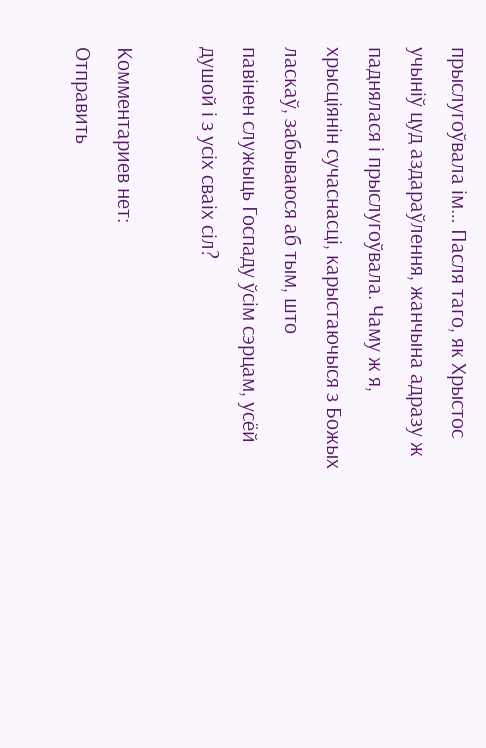прыслугоўвала ім… Пасля таго, як Хрыстос
учыніў цуд аздараўлення, жанчына адразу ж паднялася і прыслугоўвала. Чаму ж я,
хрысціянін сучаснасці, карыстаючыся з Божых ласкаў, забываюся аб тым, што
павінен служыць Госпаду ўсім сэрцам, усёй душой і з усіх сваіх сіл?

Комментариев нет:
Отправить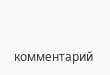комментарий